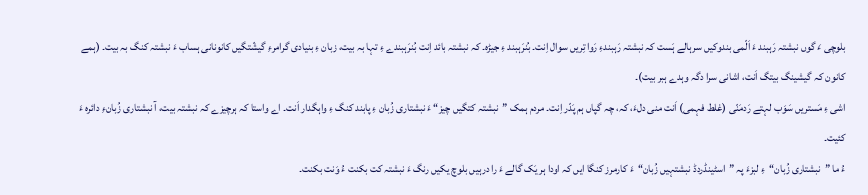بلوچی ءَ گوں نبشتہ رَہبند ءَ اَلّمی بندوکیں سرہالے ہَست کہ نبشتہ رَہبندءِ رَوا تِریں سوال اِنت۔ بُنرَہبند ءِ جیڑہ۔ کہ نبشتہ بائد اِنت بُنرَہبندے ءِ تہا بہ بیت، زبان ءِ بنیادی گرامرءِ گیشّتگیں کانونانی ہساب ءَ نبشتہ کنگ بہ بیت۔ (ہمے کانون کہ گیشینگ بیتگ اَنت، اشانی سرا دگہ وہدے ہبر بیت)۔
اشی ءِ مَستریں سَوَب لہتے رَدمَنّی (غلط فہمی) اَنت منی دلءَ، کہ، چہ گپاں ہم پَدّر اِنت۔ مردم ہمک ”نبشتہ کتگیں چیز“ ءَ نبشتاری زُبان ءِ پابند کنگ ءِ واہگدار اَنت۔ اے واستا کہ ہرچیزے کہ نبشتہ بیت، آ نبشتاری زُبانءِ دائرہ ءَ کئیت۔
ءُ ما ”نبشتاری زُبان“ءِ لبزءَ پہ ”اسٹینڈردڈ نبشتہیں زُبان“ءَ کارمرز کنگا ایں کہ اودا ہر یَک گالے ءَ را درہیں بلوچ یکیں رنگ ءَ نبشتہ کت بکنت ءُ وَنت بکنت۔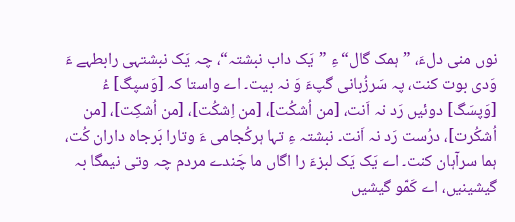نوں منی دلءَ، ”ہمک گال“ءِ ”یَک داب نبشتہ“، چہ یَک نبشتہی رابطہے ءَ وَدی بوت کنت، پہ سَرزُبانی گپءَ وَ نہ بیت۔ اے واستا کہ [وَسپگ] ءُ [وَپسَگ] دوئیں رَد نہ اَنت، [من اُشکُت]، [من اِشکُت]، [من اُشکِت]، [من اُشکُرت]، درُست رَد نہ اَنت۔ نبشتہ ءِ تہا ہرکُجامی ءَ وتارا بَرجاہ داران کُت، ہما سرآہان کنت۔ اے یَک یَک لبزءَ را اگاں ما چَندے مردم چہ وتی نیمگا بہ گیشینیں، اے کَمّو گیشیں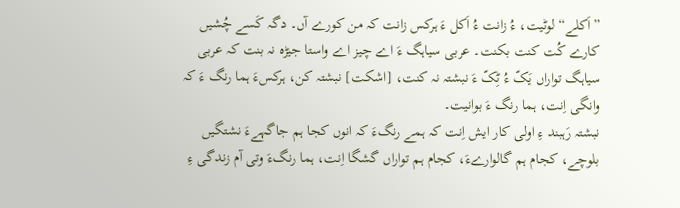”اَکلے“ لوٹیت، ءُ زانت ءُ اَکل ءَ ہرکس زانت کہ من کورے آں۔ دگہ کَسے چُشیں کارے کُت کنت بکنت۔ عربی سیاہگ ءَ اے چیز اے واستا جیڑہ نہ بنت کہ عربی سیاہگ تواراں یَکّ ءُ ٹِکّ ءَ نبشتہ نہ کنت، [اشکت] نبشتہ کن، ہرکسءَ ہما رنگ ءَ کہ وانگی اِنت، ہما رنگ ءَ بوانیت۔
نبشتہ رَہبند ءِ اولی کار ایش اِنت کہ ہمے رنگءَ کہ انوں کجا ہم جاگہےءَ نشتگیں بلوچے، کجام ہم گالوارےءَ، کجام ہم تواراں گشگا اِنت، ہما رنگءَ وتی آم زندگی ءِ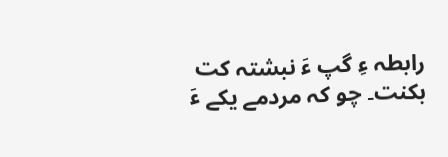رابطہ ءِ گپ ءَ نبشتہ کت بکنت۔ چو کہ مردمے یکے ءَ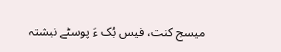میسج کنت، فیس بُک ءَ پوسٹے نبشتہ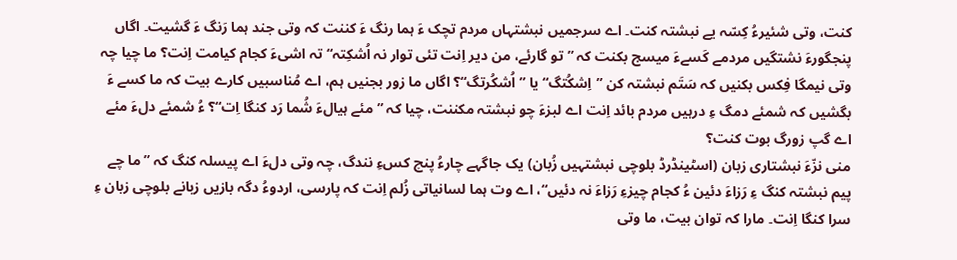کنت، وتی شئیرءُ کِسّہ یے نبشتہ کنت۔ اے سرجمیں نبشتہاں مردم تچک ءَ ہما رنگ ءَ کننت کہ وتی جند ہما رَنگ ءَ گشیت۔ اگاں پنجگورءَ نشتگیں مردمے کَسےءَ میسج بکنت کہ ”تو گارئے، من دیر اِنت تئی توار نہ اُشکِتہ“ تہ اشیءَ کجام کیامت اِنت؟ ما چیا چہ وتی نیمگا فِکس بکنیں کہ سَتَم نبشتہ کن ”اِشکُتگ“ یا ”اُشکُرتگ“؟ اگاں ما زور بجنیں ہم، اے مُناسبیں کارے بیت کہ ما کسے ءَ بگشیں کہ شمئے دمگ ءِ درہیں مردم بائد اِنت اے لبزءَ چو نبشتہ مکننت، چیا کہ ”مئے ہیالءَ شُما رَد کنگا اِت“؟ ءُ شمئے دلءَ مئے اے گپ زورگ بوت کنت؟
منی نزّءَ نبشتاری زبان (اسٹینڈرڈ بلوچی نبشتہیں زُبان) یک جاگہے چارءُ پنچ کسءِ نندگ، چہ وتی دلءَ اے پیسلہ کنگ کہ ”ما چے پیم نبشتہ کنگ ءِ رَزاءَ دئین ءُ کجام چیزءِ رَزاءَ نہ دئیں“، اے وت ہما لسانیاتی زُلم اِنت کہ پارسی، اردوءُ دگہ بازیں زبانے بلوچی زبان ءِ سرا کنگا اِنت۔ مارا کہ توان بیت، ما وتی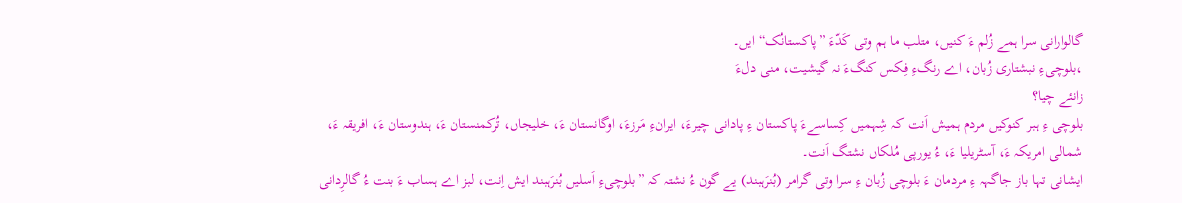گالوارانی سرا ہمے زُلم ءَ کنیں، متلب ما ہم وتی کَدّءَ ”پاکستانُک“ ایں۔
،بلوچیءِ نبشتاری زُبان، اے رنگءِ فِکس کنگءَ نہ گیشیت، منی دلءَ
زانئے چیا؟
بلوچی ءِ ہبر کنوکیں مردم ہمیش اَنت کہ شِہمیں کِساسےءَ پاکستان ءِ پادانی چیرءَ، ایرانءِ مَرزءَ، اوگانستان ءَ، خلیجاں، تُرکمنستان ءَ، ہندوستان ءَ، افریقہ ءَ، شمالی امریکہ ءَ، آسٹریلیا ءَ، ءُ یورپی مُلکاں نشتگ اَنت۔
ایشانی تہا باز جاگہہ ءِ مردمان ءَ بلوچی زُبان ءِ سرا وتی گرامر (بُنرَہبند) یے گون ءُ نشتہ کہ ”بلوچیءِ اَسلیں بُنرَہبند ایش اِنت، لبز اے ہساب ءَ بنت ءُ گالرِدانی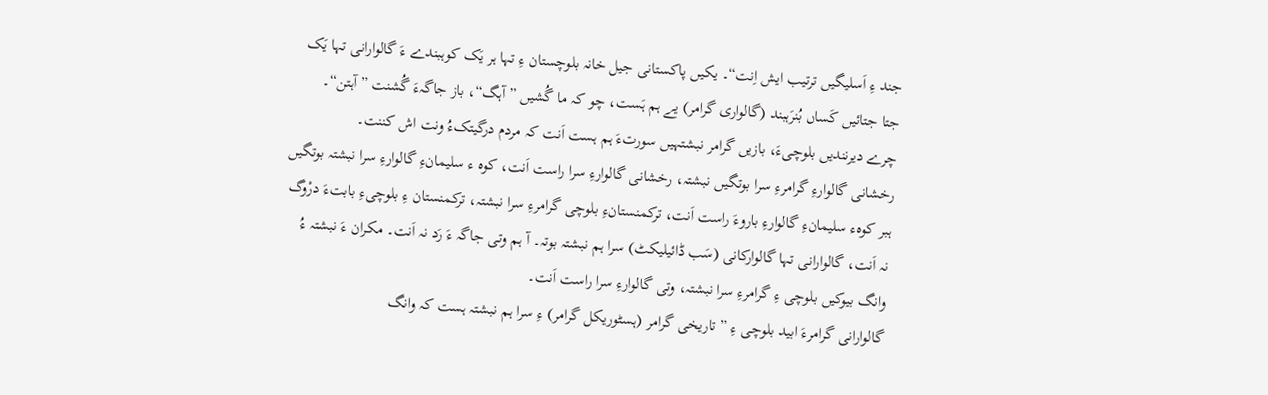جند ءِ اَسلیگیں ترتیب ایش اِنت“۔ یکیں پاکستانی جیل خانہ بلوچستان ءِ تہا ہر یَک کوہبندے ءَ گالوارانی تہا یَک جتا جتائیں کَساں بُنرَہبند (گالواری گرامر) یے ہم ہَست، چو کہ ما گُشیں ”آہگ“، باز جاگہءَ گُشنت ”آہتن“۔
چرے دیرنندیں بلوچیءَ، بازیں گرامر نبشتہیں سورتءَ ہم ہست اَنت کہ مردم درگیتکءُ ونت اش کننت۔
رخشانی گالوارءِ گرامرءِ سرا بوتگیں نبشتہ، رخشانی گالوارءِ سرا راست اَنت، کوہ ء سلیمانءِ گالوارءِ سرا نبشتہ بوتگیں ہبر کوہء سلیمانءِ گالوارءِ باروءَ راست اَنت، ترکمنستانءِ بلوچی گرامرءِ سرا نبشتہ، ترکمنستان ءِ بلوچیءِ بابتءَ درْوگ نہ اَنت، گالوارانی تہا گالوارکانی (سَب ڈائیلیکٹ) سرا ہم نبشتہ بوتہ۔ آ ہم وتی جاگہ ءَ رَد نہ اَنت۔ مکران ءَ نبشتہ ءُ وانگ بیوکیں بلوچی ءِ گرامرءِ سرا نبشتہ، وتی گالوارءِ سرا راست اَنت۔
گالوارانی گرامرءَ ابید بلوچی ءِ ”تاریخی گرامر (ہسٹوریکل گرامر) ءِ سرا ہم نبشتہ ہست کہ وانگ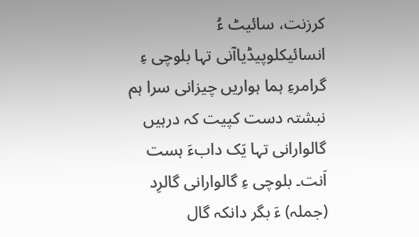کرزنت، سائیٹ ءُ انسائیکلوپیڈیاآنی تہا بلوچی ءِ گرامرءِ ہما ہواریں چیزانی سرا ہم نبشتہ دست کپیت کہ درہیں گالوارانی تہا یَک دابءَ ہست اَنت۔ بلوچی ءِ گالوارانی گالرِد (جملہ) ءَ بگر دانکہ گال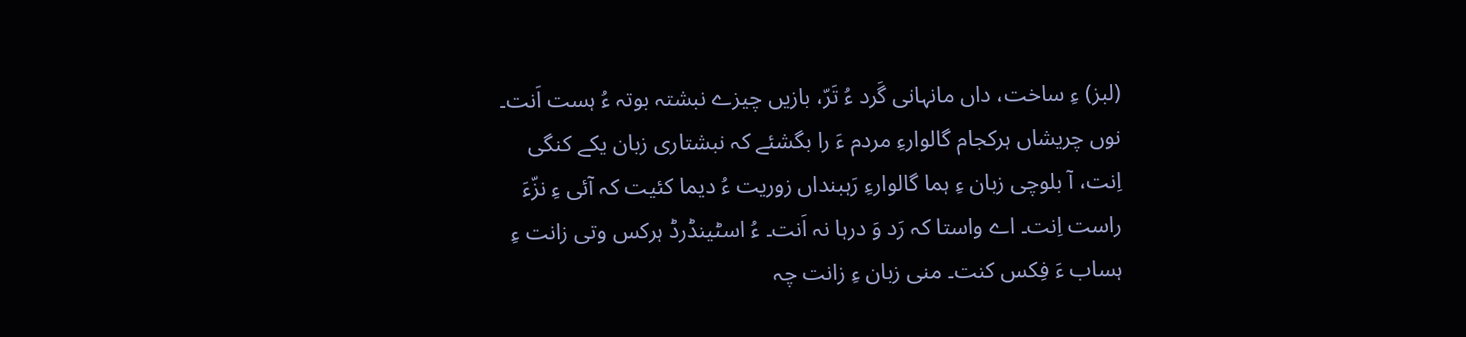(لبز) ءِ ساخت، داں مانہانی گَرد ءُ تَرّ، بازیں چیزے نبشتہ بوتہ ءُ ہست اَنت۔
نوں چریشاں ہرکجام گالوارءِ مردم ءَ را بگشئے کہ نبشتاری زبان یکے کنگی اِنت، آ بلوچی زبان ءِ ہما گالوارءِ رَہبنداں زوریت ءُ دیما کئیت کہ آئی ءِ نزّءَ راست اِنت۔ اے واستا کہ رَد وَ درہا نہ اَنت۔ ءُ اسٹینڈرڈ ہرکس وتی زانت ءِ ہساب ءَ فِکس کنت۔ منی زبان ءِ زانت چہ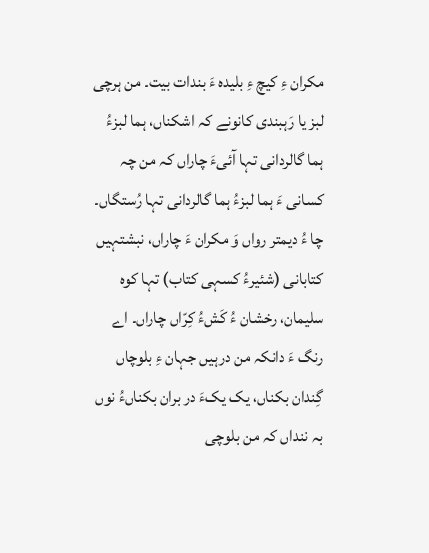مکران ءِ کیچ ءِ بلیدہ ءَ بندات بیت۔ من ہرچی لبز یا رَہبندی کانونے کہ اشکناں، ہما لبزءُ ہما گالردانی تہا آئیءَ چاراں کہ من چہ کسانی ءَ ہما لبزءُ ہما گالردانی تہا رُستگاں۔ چا ءُ دیمتر رواں وَ مکران ءَ چاراں، نبشتہیں کتابانی (شئیرءُ کسہی کتاب) تہا کوہ سلیمان، رخشان ءُ کَشءُ کِرّاں چاراں۔ اے رنگ ءَ دانکہ من درہیں جہان ءِ بلوچاں گِندان بکناں، یک یکءَ در بران بکناںءُ نوں بہ ننداں کہ من بلوچی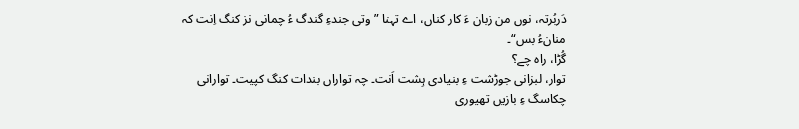دَربُرتہ، نوں من زبان ءَ کار کناں، اے تہنا ”وتی جندءِ گندگ ءُ چمانی نز کنگ اِنت کہ منانءُ بس“۔
گُڑا، راہ چے؟
توار، لبزانی جوڑشت ءِ بنیادی ہِشت اَنت۔ چہ تواراں بندات کنگ کپیت۔ توارانی چکاسگ ءِ بازیں تھیوری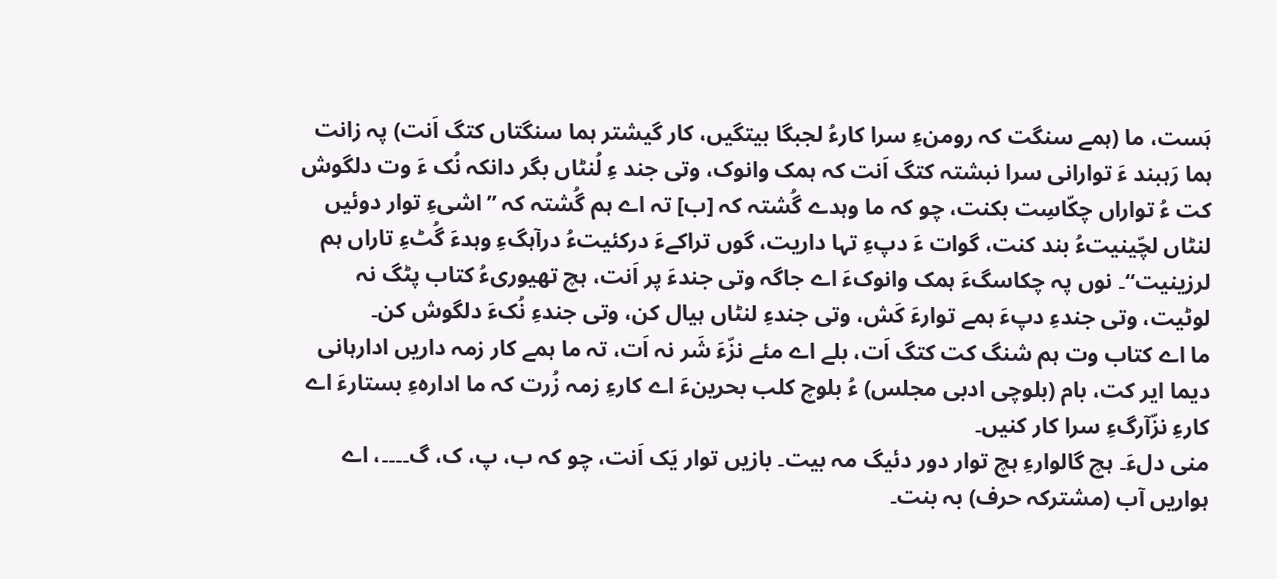ہَست، ما (ہمے سنگت کہ رومنءِ سرا کارءُ لجبگا بیتگیں، کار گیشتر ہما سنگتاں کتگ اَنت) پہ زانت ہما رَہبند ءَ توارانی سرا نبشتہ کتگ اَنت کہ ہمک وانوک، وتی جند ءِ لُنٹاں بگر دانکہ نُک ءَ وت دلگوش کت ءُ تواراں چکّاسِت بکنت، چو کہ ما وہدے گُشتہ کہ [ب] تہ اے ہم گُشتہ کہ ”اشیءِ توار دوئیں لنٹاں لچّینیتءُ بند کنت، گوات ءَ دپءِ تہا داریت، گوں تراکےءَ درکئیتءُ درآہگءِ وہدءَ گُٹءِ تاراں ہم لرزینیت“۔ نوں پہ چکاسگءَ ہمک وانوکءَ اے جاگہ وتی جندءَ پر اَنت، ہچ تھیوریءُ کتاب پٹگ نہ لوٹیت، وتی جندءِ دپءَ ہمے توارءَ کَش، وتی جندءِ لنٹاں ہیال کن، وتی جندءِ نُکءَ دلگوش کن۔
ما اے کتاب وت ہم شنگ کت کتگ اَت، بلے اے مئے نزّءَ شَر نہ اَت، تہ ما ہمے کار زمہ داریں ادارہانی دیما ایر کت، بام (بلوچی ادبی مجلس) ءُ بلوچ کلب بحرینءَ اے کارءِ زمہ زُرت کہ ما ادارہءِ بستارءَ اے کارءِ نزّآرگءِ سرا کار کنیں۔
منی دلءَ۔ ہچ گالوارءِ ہچ توار دور دئیگ مہ بیت۔ بازیں توار یَک اَنت، چو کہ ب، پ، ک، گ۔۔۔۔، اے ہواریں آب (مشترکہ حرف) بہ بنت۔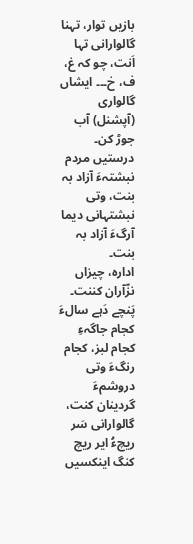بازیں توار، تہنا گالوارانی تہا اَنت، چو کہ غ، ف، خ۔۔۔ ایشاں گالواری (آپشنل) آب جوڑ کن۔ درستیں مردم نبشتہءَ آزاد بہ بنت، وتی نبشتہانی دیما آرگءَ آزاد بہ بنت۔
ادارہ، چیزاں نزّآران کننت۔ پَنچے دَہے سالءَ کجام جاگہءِ کجام لبز، کجام رنگءَ وتی دروشمءَ گردینان کنت، گالوارانی سَر ریچءُ ایر ریچ کنگ اینکسیں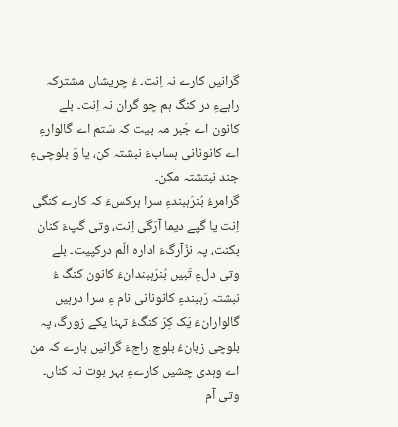گرانیں کارے نہ اِنت۔ ءُ چریشاں مشترکہ راہےءِ در کنگ ہم چو گران نہ اِنت۔ بلے کانون اے جَبر مہ بیت کہ سَتم اے گالوارءِ اے کانونانی ہسابءَ نبشتہ کن، یا وَ بلوچیءِ جند نبتشتہ مکن۔
گرامرءُ بُنرَہبندءِ سرا ہرکسءَ کہ کارے کنگی اِنت یا گپے دیما آرَگی اِنت، وتی گپءَ کنان بکنت، پہ نزّآرگءَ ادارہ الّم درکپیت۔ بلے وتی دلءِ تَبیں بُنرَہبندانءَ کانون کنگ ءُ نبشتہ رَہبندءِ کانونانی نام ءِ سرا درہیں گالوارانءَ یَک کِرّ کنگءُ تہنا یکے زورگ، پہ بلوچی زبانءُ بلوچ راجءَ گرانیں بارے کہ من اے وہدی چشیں کارےءِ بہر بوت نہ کناں۔
وتی آم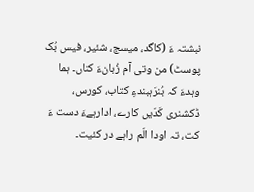نبشتہ ءَ (کاگد، میسج، شئیر، فیس بُک پوسٹ) من وتی آم زُبانءَ کناں۔ ہما وہدءَ کہ بُنرَہبندءِ کتاب، کورس، ڈکشنری کَدّیں کارے، ادارہےءَ دست ءَ کت، تہ اودا الّم راہے در کئیت۔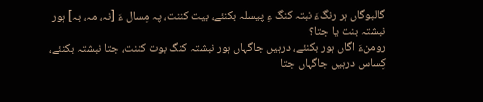گالبوگاں ہر رنگءَ نبتہ کنگ ءِ پیسلہ بکنئے، بیت کننت، پہ مِسال ءَ [نہ، مہ، بہ] ہور نبشتہ بنت یا جتا؟
رومنءَ اگاں ہور بکنئے، درہیں جاگہاں ہور نبشتہ کنگ بوت کننت، جتا نبشتہ بکنئے، کِساس درہیں جاگہاں جتا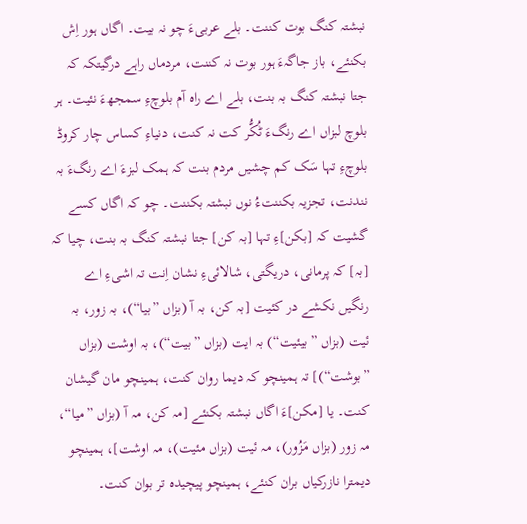نبشتہ کنگ بوت کننت۔ بلے عربیءَ چو نہ بیت۔ اگاں ہور اِش بکنئے، باز جاگہءَ ہور بوت نہ کننت، مردماں راہے درگیتکہ کہ جتا نبشتہ کنگ بہ بنت، بلے اے راہ آم بلوچءِ سمجھءَ نئیت۔ ہر بلوچ لبزاں اے رنگءَ ٹُکُّر کت نہ کنت، دنیاءِ کساس چار کروڈ بلوچءِ تہا سَک کم چشیں مردم بنت کہ ہمک لبزءَ اے رنگءَ بہ نندنت، تجزیہ بکننتءُ نوں نبشتہ بکننت۔ چو کہ اگاں کسے گشیت کہ [بکن]ءِ تہا [بہ کن] جتا نبشتہ کنگ بہ بنت، چیا کہ [بہ] کہ پرمانی، دریگتی، شالائیءِ نشان اِنت تہ اشیءِ اے رنگیں نکشے در کئیت [بہ کن، بہ آ (بزاں ”بیا“)، بہ زور، بہ ئیت (بزاں ”بیئیت“) بہ ایت (بزاں ”بیت“)، بہ اوشت (بزاں ”بوشت“)] تہ ہمینچو کہ دیما روان کنت، ہمینچو مان گیشان کنت۔ یا [مکن]ءَ اگاں نبشتہ بکنئے [مہ کن، مہ آ (بزاں ”میا“، مہ زور (بزاں مَزُور)، مہ ئیت (بزاں مئیت)، مہ اوشت]، ہمینچو دیمترا نازرکیاں بران کنئے، ہمینچو پیچیدہ تر بوان کنت۔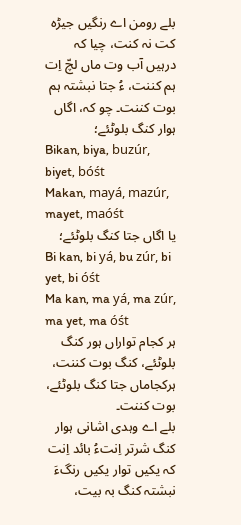بلے رومن اے رنگیں جیڑہ کت نہ کنت، چیا کہ درہیں آب وت ماں لچّ اِت ہم کننت، ءُ جتا نبشتہ ہم بوت کننت۔ چو کہ، اگاں ہوار کنگ بلوٹئے؛
Bikan, biya, buzúr, biyet, bóśt
Makan, mayá, mazúr, mayet, maóśt
یا اگاں جتا کنگ بلوٹئے؛
Bi kan, bi yá, bu zúr, bi yet, bi óśt
Ma kan, ma yá, ma zúr, ma yet, ma óśt
ہر کجام تواراں ہور کنگ بلوٹئے، کنگ بوت کننت، ہرکجاماں جتا کنگ بلوٹئے، بوت کننت۔
بلے اے وہدی اشانی ہوار کنگ شرتر اِنتءُ بائد اِنت کہ یکیں توار یکیں رنگءَ نبشتہ کنگ بہ بیت،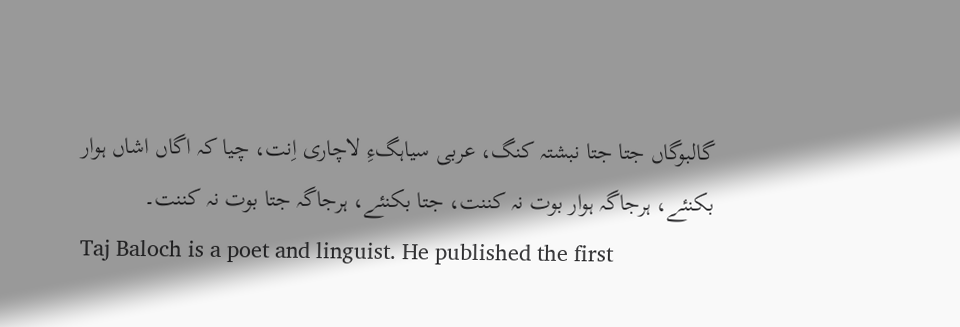گالبوگاں جتا جتا نبشتہ کنگ، عربی سیاہگءِ لاچاری اِنت، چیا کہ اگاں اشاں ہوار بکنئے، ہرجاگہ ہوار بوت نہ کننت، جتا بکنئے، ہرجاگہ جتا بوت نہ کننت۔
Taj Baloch is a poet and linguist. He published the first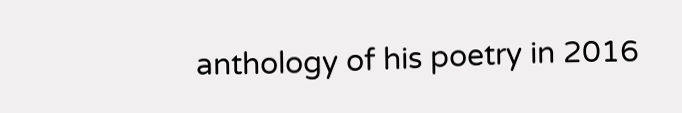anthology of his poetry in 2016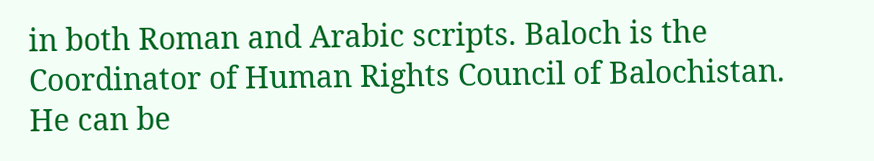in both Roman and Arabic scripts. Baloch is the Coordinator of Human Rights Council of Balochistan.
He can be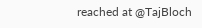reached at @TajBloch